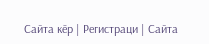Сайта кӗр | Регистраци | Сайта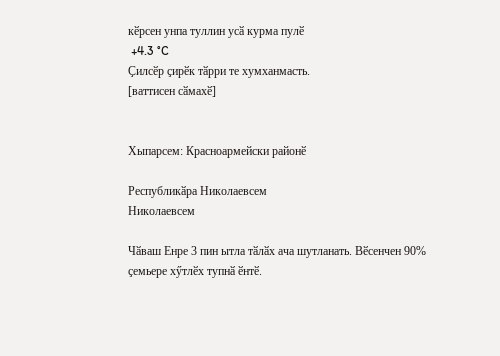кӗрсен унпа туллин усӑ курма пулӗ
 +4.3 °C
Ҫилсӗр ҫирӗк тӑрри те хумханмасть.
[ваттисен сӑмахӗ]


Хыпарсем: Красноармейски районӗ

Республикӑра Николаевсем
Николаевсем

Чӑваш Енре 3 пин ытла тӑлӑх ача шутланать. Вӗсенчен 90% ҫемьере хӳтлӗх тупнӑ ӗнтӗ.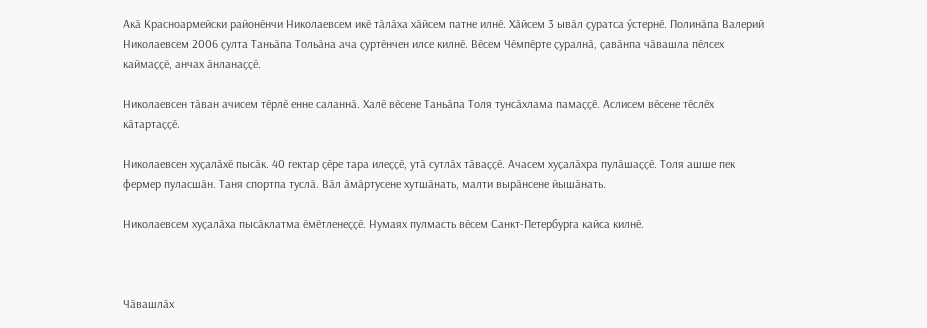Акӑ Красноармейски районӗнчи Николаевсем икӗ тӑлӑха хӑйсем патне илнӗ. Хӑйсем 3 ывӑл ҫуратса ӳстернӗ. Полинӑпа Валерий Николаевсем 2006 ҫулта Таньӑпа Тольӑна ача ҫуртӗнчен илсе килнӗ. Вӗсем Чӗмпӗрте ҫуралнӑ, ҫавӑнпа чӑвашла пӗлсех каймаҫҫӗ, анчах ӑнланаҫҫӗ.

Николаевсен тӑван ачисем тӗрлӗ енне саланнӑ. Халӗ вӗсене Таньӑпа Толя тунсӑхлама памаҫҫӗ. Аслисем вӗсене тӗслӗх кӑтартаҫҫӗ.

Николаевсен хуҫалӑхӗ пысӑк. 40 гектар ҫӗре тара илеҫҫӗ, утӑ сутлӑх тӑваҫҫӗ. Ачасем хуҫалӑхра пулӑшаҫҫӗ. Толя ашше пек фермер пуласшӑн. Таня спортпа туслӑ. Вӑл ӑмӑртусене хутшӑнать, малти вырӑнсене йышӑнать.

Николаевсем хуҫалӑха пысӑклатма ӗмӗтленеҫҫӗ. Нумаях пулмасть вӗсем Санкт-Петербурга кайса килнӗ.



Чӑвашлӑх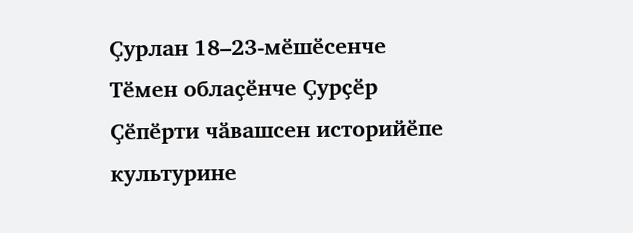Ҫурлан 18–23-мӗшӗсенче Тӗмен облаҫӗнче Ҫурҫӗр Ҫӗпӗрти чӑвашсен историйӗпе культурине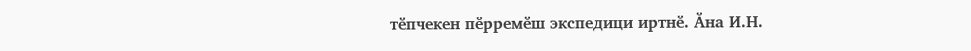тӗпчекен пӗрремӗш экспедици иртнӗ. Ӑна И.Н.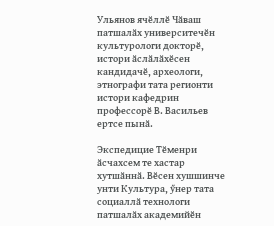Ульянов ячӗллӗ Чӑваш патшалӑх университечӗн культурологи докторӗ, истори ӑслӑлӑхӗсен кандидачӗ, археологи, этнографи тата регионти истори кафедрин профессорӗ В. Васильев ертсе пынӑ.

Экспедицие Тӗменри ӑсчахсем те хастар хутшӑннӑ. Вӗсен хушшинче унти Культура, ӳнер тата социаллӑ технологи патшалӑх академийӗн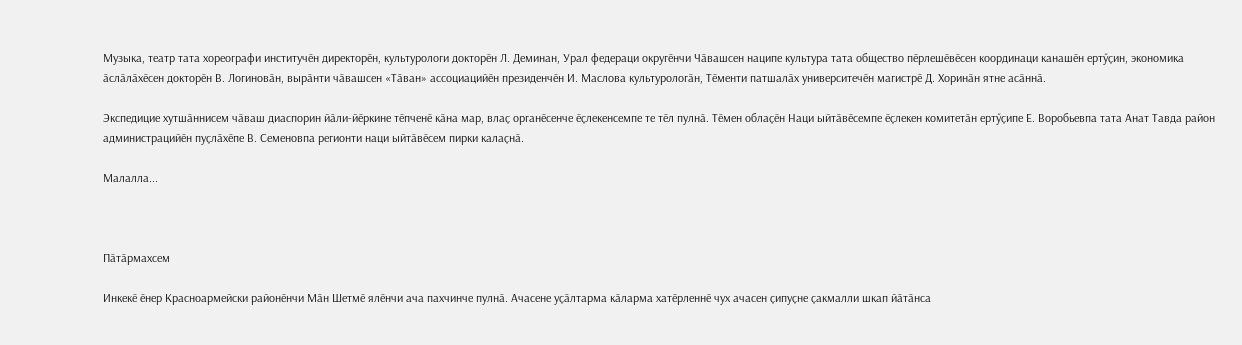Музыка, театр тата хореографи институчӗн директорӗн, культурологи докторӗн Л. Деминан, Урал федераци округӗнчи Чӑвашсен наципе культура тата общество пӗрлешӗвӗсен координаци канашӗн ертӳҫин, экономика ӑслӑлӑхӗсен докторӗн В. Логиновӑн, вырӑнти чӑвашсен «Тӑван» ассоциацийӗн президенчӗн И. Маслова культурологӑн, Тӗменти патшалӑх университечӗн магистрӗ Д. Хоринӑн ятне асӑннӑ.

Экспедицие хутшӑннисем чӑваш диаспорин йӑли-йӗркине тӗпченӗ кӑна мар, влаҫ органӗсенче ӗҫлекенсемпе те тӗл пулнӑ. Тӗмен облаҫӗн Наци ыйтӑвӗсемпе ӗҫлекен комитетӑн ертӳҫипе Е. Воробьевпа тата Анат Тавда район администрацийӗн пуҫлӑхӗпе В. Семеновпа регионти наци ыйтӑвӗсем пирки калаҫнӑ.

Малалла...



Пӑтӑрмахсем

Инкекӗ ӗнер Красноармейски районӗнчи Мӑн Шетмӗ ялӗнчи ача пахчинче пулнӑ. Ачасене уҫӑлтарма кӑларма хатӗрленнӗ чух ачасен ҫипуҫне ҫакмалли шкап йӑтӑнса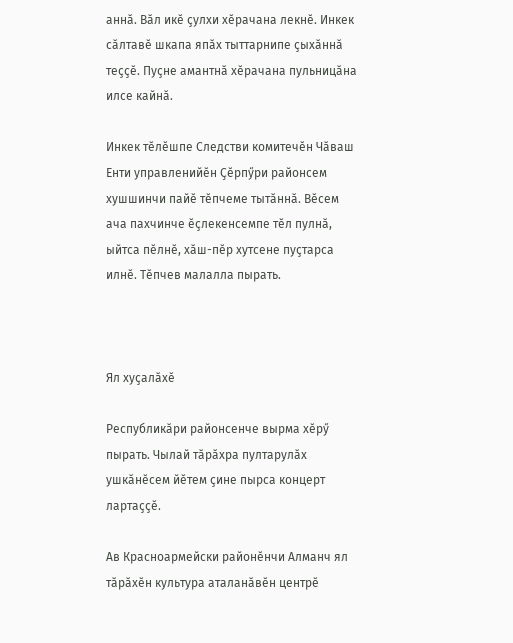аннӑ. Вӑл икӗ ҫулхи хӗрачана лекнӗ. Инкек сӑлтавӗ шкапа япӑх тыттарнипе ҫыхӑннӑ теҫҫӗ. Пуҫне амантнӑ хӗрачана пульницӑна илсе кайнӑ.

Инкек тӗлӗшпе Следстви комитечӗн Чӑваш Енти управленийӗн Ҫӗрпӳри районсем хушшинчи пайӗ тӗпчеме тытӑннӑ. Вӗсем ача пахчинче ӗҫлекенсемпе тӗл пулнӑ, ыйтса пӗлнӗ, хӑш-пӗр хутсене пуҫтарса илнӗ. Тӗпчев малалла пырать.



Ял хуҫалӑхӗ

Республикӑри районсенче вырма хӗрӳ пырать. Чылай тӑрӑхра пултарулӑх ушкӑнӗсем йӗтем ҫине пырса концерт лартаҫҫӗ.

Ав Красноармейски районӗнчи Алманч ял тӑрӑхӗн культура аталанӑвӗн центрӗ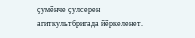ҫумӗнче ҫулсерен агиткультбригада йӗркеленет.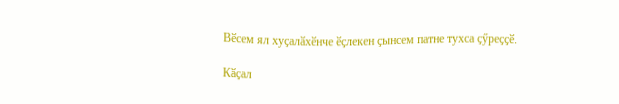Вӗсем ял хуҫалӑхӗнче ӗҫлекен ҫынсем патне тухса ҫӳреҫҫӗ.

Кӑҫал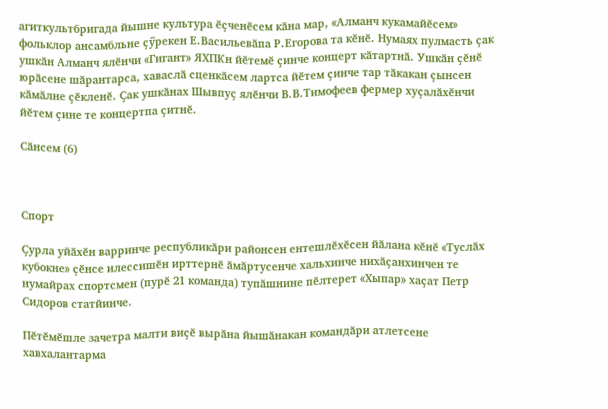агиткультбригада йышне культура ӗҫченӗсем кӑна мар, «Алманч кукамайӗсем» фольклор ансамбльне ҫӳрекен Е.Васильевӑпа Р.Егорова та кӗнӗ. Нумаях пулмасть ҫак ушкӑн Алманч ялӗнчи «Гигант» ЯХПКн йӗтемӗ ҫинче концерт кӑтартнӑ. Ушкӑн ҫӗнӗ юрӑсене шӑрантарса, хаваслӑ сценкӑсем лартса йӗтем ҫинче тар тӑкакан ҫынсен кӑмӑлне ҫӗкленӗ. Ҫак ушкӑнах Шывпуҫ ялӗнчи В.В.Тимофеев фермер хуҫалӑхӗнчи йӗтем ҫине те концертпа ҫитнӗ.

Сӑнсем (6)



Спорт

Ҫурла уйӑхӗн варринче республикӑри районсен ентешлӗхӗсен йӑлана кӗнӗ «Туслӑх кубокне» ҫӗнсе илессишӗн ирттернӗ ӑмӑртусенче хальхинче нихӑҫанхинчен те нумайрах спортсмен (пурӗ 21 команда) тупӑшнине пӗлтерет «Хыпар» хаҫат Петр Сидоров статйинче.

Пӗтӗмӗшле зачетра малти виҫӗ вырӑна йышӑнакан командӑри атлетсене хавхалантарма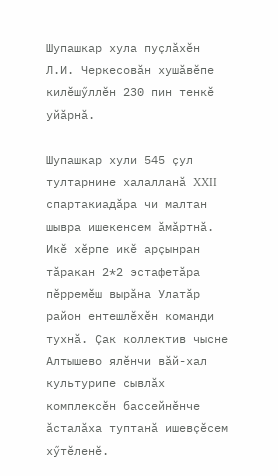Шупашкар хула пуҫлӑхӗн Л.И. Черкесовӑн хушӑвӗпе килӗшӳллӗн 230 пин тенкӗ уйӑрнӑ.

Шупашкар хули 545 ҫул тултарнине халалланӑ XXII спартакиадӑра чи малтан шывра ишекенсем ӑмӑртнӑ. Икӗ хӗрпе икӗ арҫынран тӑракан 2*2 эстафетӑра пӗрремӗш вырӑна Улатӑр район ентешлӗхӗн команди тухнӑ. Ҫак коллектив чысне Алтышево ялӗнчи вӑй-хал культурипе сывлӑх комплексӗн бассейнӗнче ӑсталӑха туптанӑ ишевҫӗсем хӳтӗленӗ.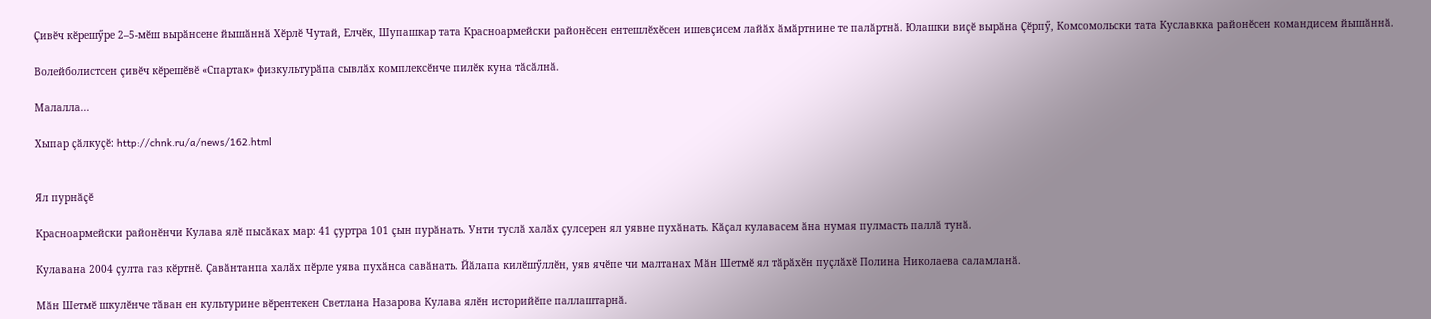Ҫивӗч кӗрешӳре 2–5-мӗш вырӑнсене йышӑннӑ Хӗрлӗ Чутай, Елчӗк, Шупашкар тата Красноармейски районӗсен ентешлӗхӗсен ишевҫисем лайӑх ӑмӑртнине те палӑртнӑ. Юлашки виҫӗ вырӑна Ҫӗрпӳ, Комсомольски тата Куславкка районӗсен командисем йышӑннӑ.

Волейболистсен ҫивӗч кӗрешӗвӗ «Спартак» физкультурӑпа сывлӑх комплексӗнче пилӗк куна тӑсӑлнӑ.

Малалла...

Хыпар ҫӑлкуҫӗ: http://chnk.ru/a/news/162.html


Ял пурнӑҫӗ

Красноармейски районӗнчи Кулава ялӗ пысӑках мар: 41 ҫуртра 101 ҫын пурӑнать. Унти туслӑ халӑх ҫулсерен ял уявне пухӑнать. Кӑҫал кулавасем ӑна нумая пулмасть паллӑ тунӑ.

Кулавана 2004 ҫулта газ кӗртнӗ. Ҫавӑнтанпа халӑх пӗрле уява пухӑнса савӑнать. Йӑлапа килӗшӳллӗн, уяв ячӗпе чи малтанах Мӑн Шетмӗ ял тӑрӑхӗн пуҫлӑхӗ Полина Николаева саламланӑ.

Мӑн Шетмӗ шкулӗнче тӑван ен культурине вӗрентекен Светлана Назарова Кулава ялӗн историйӗпе паллаштарнӑ.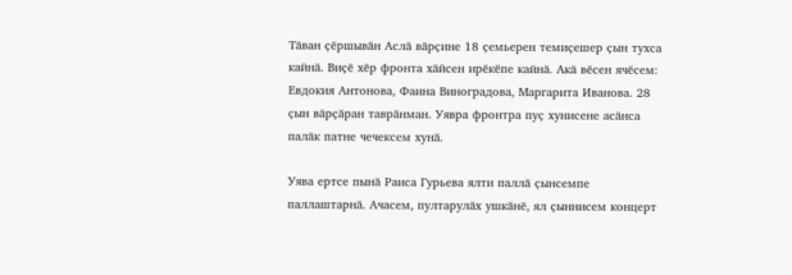Тӑван ҫӗршывӑн Аслӑ вӑрҫине 18 ҫемьерен темиҫешер ҫын тухса кайнӑ. Виҫӗ хӗр фронта хӑйсен ирӗкӗпе кайнӑ. Акӑ вӗсен ячӗсем: Евдокия Антонова, Фаина Виноградова, Маргарита Иванова. 28 ҫын вӑрҫӑран таврӑнман. Уявра фронтра пуҫ хунисене асӑнса палӑк патне чечексем хунӑ.

Уява ертсе пынӑ Раиса Гурьева ялти паллӑ ҫынсемпе паллаштарнӑ. Ачасем, пултарулӑх ушкӑнӗ, ял ҫыннисем концерт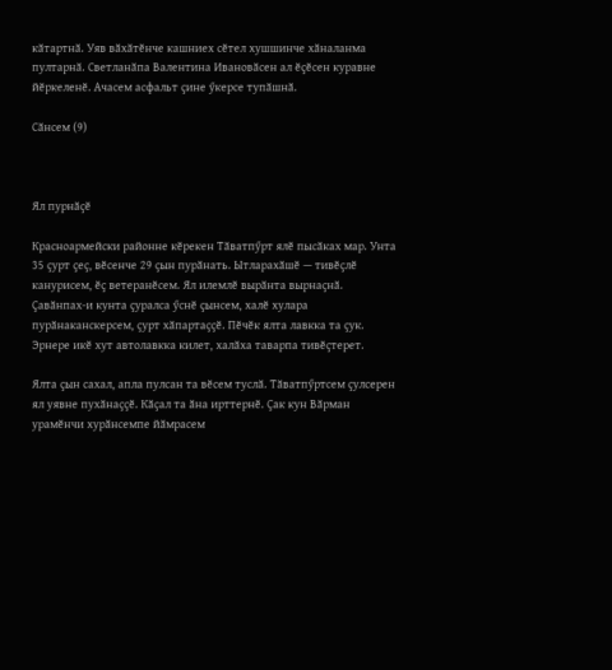кӑтартнӑ. Уяв вӑхӑтӗнче кашниех сӗтел хушшинче хӑналанма пултарнӑ. Светланӑпа Валентина Ивановӑсен ал ӗҫӗсен куравне йӗркеленӗ. Ачасем асфальт ҫине ӳкерсе тупӑшнӑ.

Сӑнсем (9)



Ял пурнӑҫӗ

Красноармейски районне кӗрекен Тӑватпӳрт ялӗ пысӑках мар. Унта 35 ҫурт ҫеҫ, вӗсенче 29 ҫын пурӑнать. Ытларахӑшӗ — тивӗҫлӗ канурисем, ӗҫ ветеранӗсем. Ял илемлӗ вырӑнта вырнаҫнӑ. Ҫавӑнпах-и кунта ҫуралса ӳснӗ ҫынсем, халӗ хулара пурӑнаканскерсем, ҫурт хӑпартаҫҫӗ. Пӗчӗк ялта лавкка та ҫук. Эрнере икӗ хут автолавкка килет, халӑха таварпа тивӗҫтерет.

Ялта ҫын сахал, апла пулсан та вӗсем туслӑ. Тӑватпӳртсем ҫулсерен ял уявне пухӑнаҫҫӗ. Кӑҫал та ӑна ирттернӗ. Ҫак кун Вӑрман урамӗнчи хурӑнсемпе йӑмрасем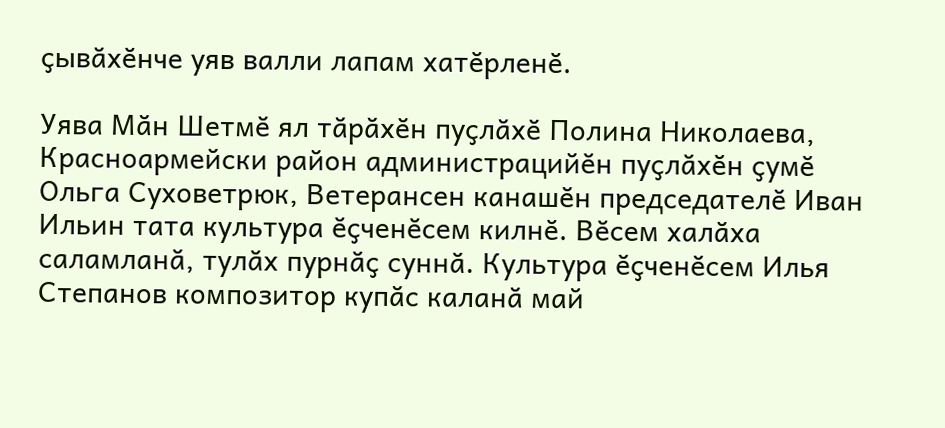ҫывӑхӗнче уяв валли лапам хатӗрленӗ.

Уява Мӑн Шетмӗ ял тӑрӑхӗн пуҫлӑхӗ Полина Николаева, Красноармейски район администрацийӗн пуҫлӑхӗн ҫумӗ Ольга Суховетрюк, Ветерансен канашӗн председателӗ Иван Ильин тата культура ӗҫченӗсем килнӗ. Вӗсем халӑха саламланӑ, тулӑх пурнӑҫ суннӑ. Культура ӗҫченӗсем Илья Степанов композитор купӑс каланӑ май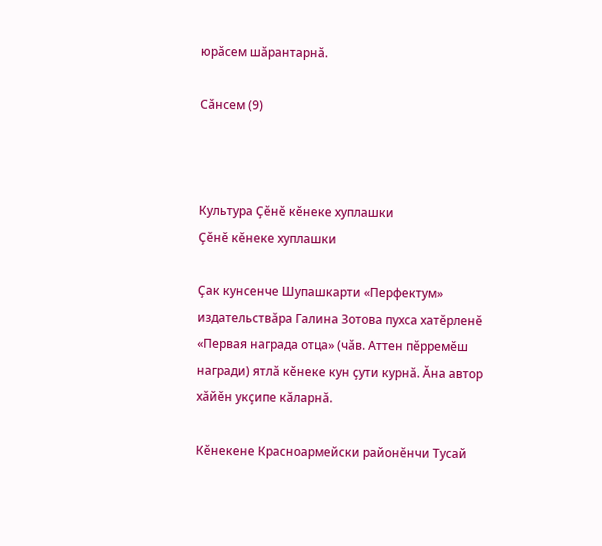юрӑсем шӑрантарнӑ.

Сӑнсем (9)



Культура Ҫӗнӗ кӗнеке хуплашки
Ҫӗнӗ кӗнеке хуплашки

Ҫак кунсенче Шупашкарти «Перфектум» издательствӑра Галина Зотова пухса хатӗрленӗ «Первая награда отца» (чӑв. Аттен пӗрремӗш награди) ятлӑ кӗнеке кун ҫути курнӑ. Ӑна автор хӑйӗн укҫипе кӑларнӑ.

Кӗнекене Красноармейски районӗнчи Тусай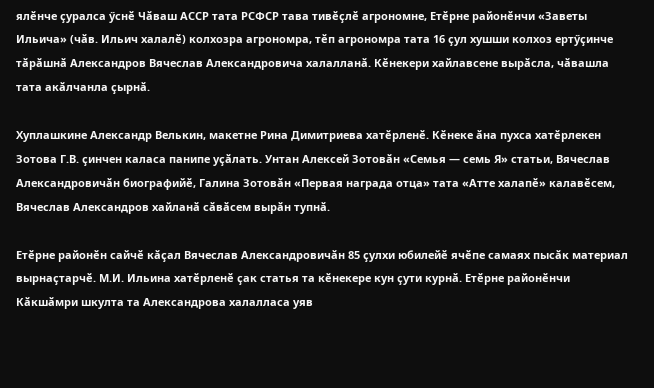ялӗнче ҫуралса ӳснӗ Чӑваш АССР тата РСФСР тава тивӗҫлӗ агрономне, Етӗрне районӗнчи «Заветы Ильича» (чӑв. Ильич халалӗ) колхозра агрономра, тӗп агрономра тата 16 ҫул хушши колхоз ертӳҫинче тӑрӑшнӑ Александров Вячеслав Александровича халалланӑ. Кӗнекери хайлавсене вырӑсла, чӑвашла тата акӑлчанла ҫырнӑ.

Хуплашкине Александр Велькин, макетне Рина Димитриева хатӗрленӗ. Кӗнеке ӑна пухса хатӗрлекен Зотова Г.В. ҫинчен каласа панипе уҫӑлать. Унтан Алексей Зотовӑн «Семья — семь Я» статьи, Вячеслав Александровичӑн биографийӗ, Галина Зотовӑн «Первая награда отца» тата «Атте халапӗ» калавӗсем, Вячеслав Александров хайланӑ сӑвӑсем вырӑн тупнӑ.

Етӗрне районӗн сайчӗ кӑҫал Вячеслав Александровичӑн 85 ҫулхи юбилейӗ ячӗпе самаях пысӑк материал вырнаҫтарчӗ. М.И. Ильина хатӗрленӗ ҫак статья та кӗнекере кун ҫути курнӑ. Етӗрне районӗнчи Кӑкшӑмри шкулта та Александрова халалласа уяв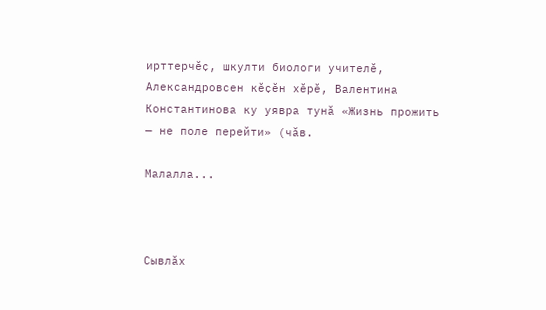ирттерчӗҫ, шкулти биологи учителӗ, Александровсен кӗҫӗн хӗрӗ, Валентина Константинова ку уявра тунӑ «Жизнь прожить — не поле перейти» (чӑв.

Малалла...



Сывлӑх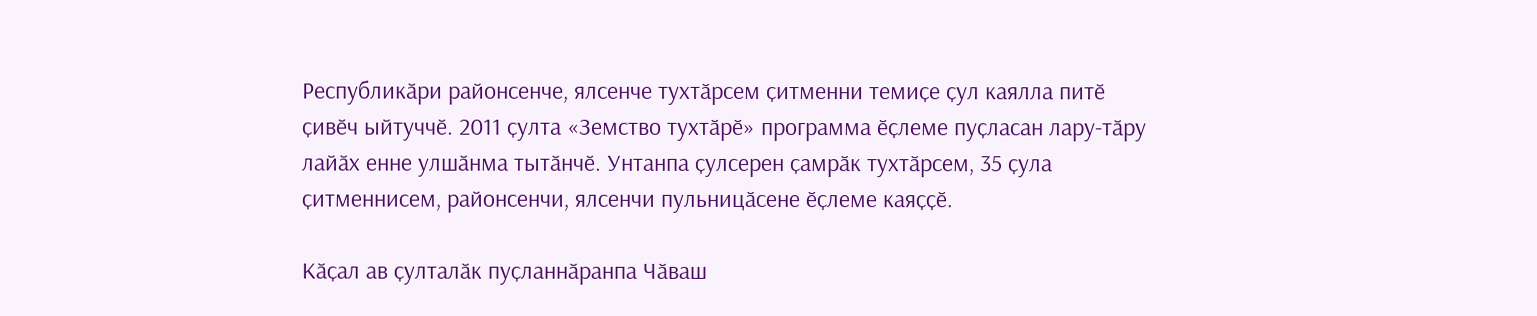Республикӑри районсенче, ялсенче тухтӑрсем ҫитменни темиҫе ҫул каялла питӗ ҫивӗч ыйтуччӗ. 2011 ҫулта «Земство тухтӑрӗ» программа ӗҫлеме пуҫласан лару-тӑру лайӑх енне улшӑнма тытӑнчӗ. Унтанпа ҫулсерен ҫамрӑк тухтӑрсем, 35 ҫула ҫитменнисем, районсенчи, ялсенчи пульницӑсене ӗҫлеме каяҫҫӗ.

Кӑҫал ав ҫулталӑк пуҫланнӑранпа Чӑваш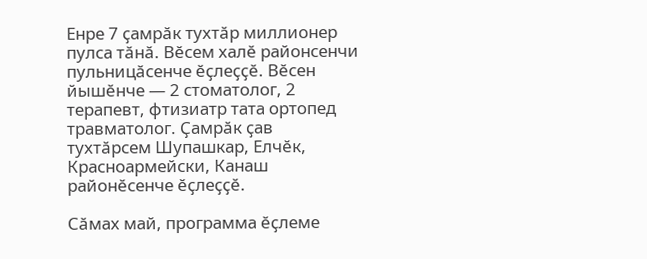Енре 7 ҫамрӑк тухтӑр миллионер пулса тӑнӑ. Вӗсем халӗ районсенчи пульницӑсенче ӗҫлеҫҫӗ. Вӗсен йышӗнче — 2 стоматолог, 2 терапевт, фтизиатр тата ортопед травматолог. Ҫамрӑк ҫав тухтӑрсем Шупашкар, Елчӗк, Красноармейски, Канаш районӗсенче ӗҫлеҫҫӗ.

Сӑмах май, программа ӗҫлеме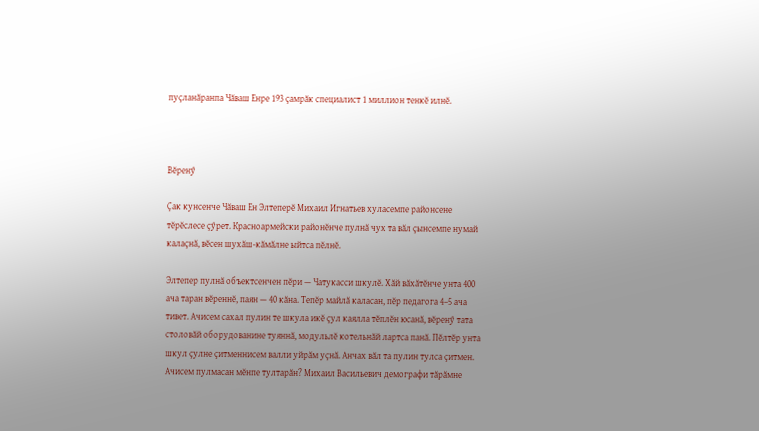пуҫланӑранпа Чӑваш Енре 193 ҫамрӑк специалист 1 миллион тенкӗ илнӗ.



Вӗренӳ

Ҫак кунсенче Чӑваш Ен Элтеперӗ Михаил Игнатьев хуласемпе районсене тӗрӗслесе ҫӳрет. Красноармейски районӗнче пулнӑ чух та вӑл ҫынсемпе нумай калаҫнӑ, вӗсен шухӑш-кӑмӑлне ыйтса пӗлнӗ.

Элтепер пулнӑ объектсенчен пӗри — Чатукасси шкулӗ. Хӑй вӑхӑтӗнче унта 400 ача таран вӗреннӗ, паян — 40 кӑна. Тепӗр майлӑ каласан, пӗр педагога 4–5 ача тивет. Ачисем сахал пулин те шкула икӗ ҫул каялла тӗплӗн юсанӑ, вӗренӳ тата столовӑй оборудованине туяннӑ, модульлӗ котельнӑй лартса панӑ. Пӗлтӗр унта шкул ҫулне ҫитменнисем валли уйрӑм уҫнӑ. Анчах вӑл та пулин тулса ҫитмен. Ачисем пулмасан мӗнпе тултарӑн? Михаил Васильевич демографи тӑрӑмне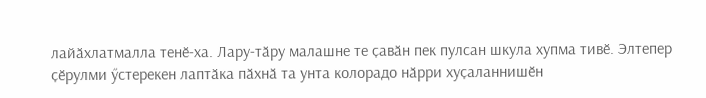лайӑхлатмалла тенӗ-ха. Лару-тӑру малашне те ҫавӑн пек пулсан шкула хупма тивӗ. Элтепер ҫӗрулми ӳстерекен лаптӑка пӑхнӑ та унта колорадо нӑрри хуҫаланнишӗн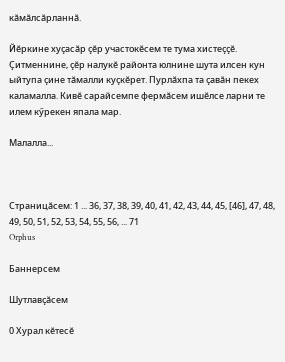кӑмӑлсӑрланнӑ.

Йӗркине хуҫасӑр ҫӗр участокӗсем те тума хистеҫҫӗ. Ҫитменнине, ҫӗр налукӗ районта юлнине шута илсен кун ыйтупа ҫине тӑмалли куҫкӗрет. Пурлӑхпа та ҫавӑн пекех каламалла. Кивӗ сарайсемпе фермӑсем ишӗлсе ларни те илем кӳрекен япала мар.

Малалла...



Страницӑсем: 1 ... 36, 37, 38, 39, 40, 41, 42, 43, 44, 45, [46], 47, 48, 49, 50, 51, 52, 53, 54, 55, 56, ... 71
Orphus

Баннерсем

Шутлавҫӑсем

0 Хурал кӗтесӗ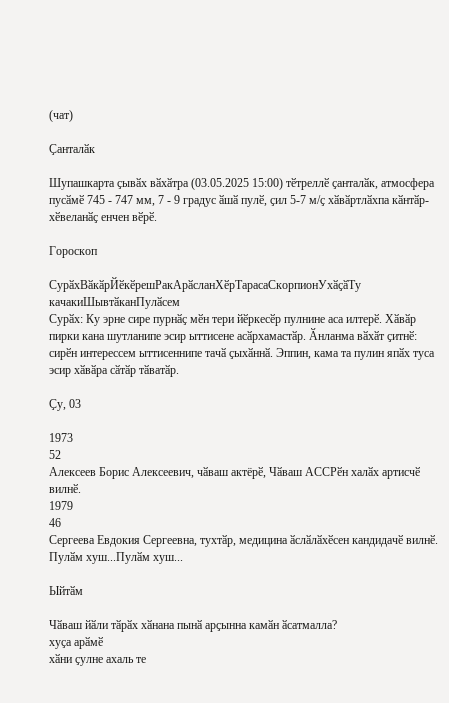(чат)

Ҫанталӑк

Шупашкарта ҫывӑх вӑхӑтра (03.05.2025 15:00) тӗтреллӗ ҫанталӑк, атмосфера пусӑмӗ 745 - 747 мм, 7 - 9 градус ӑшӑ пулӗ, ҫил 5-7 м/ҫ хӑвӑртлӑхпа кӑнтӑр-хӗвеланӑҫ енчен вӗрӗ.

Гороскоп

СурӑхВӑкӑрЙӗкӗрешРакАрӑсланХӗрТарасаСкорпионУхӑҫӑТу качакиШывтӑканПулӑсем
Сурӑх: Ку эрне сире пурнӑҫ мӗн тери йӗркесӗр пулнине аса илтерӗ. Хӑвӑр пирки кана шутланипе эсир ыттисене асӑрхамастӑр. Ӑнланма вӑхӑт ҫитнӗ: сирӗн интерессем ыттисеннипе тачӑ ҫыхӑннӑ. Эппин, кама та пулин япӑх туса эсир хӑвӑра сӑтӑр тӑватӑр.

Ҫу, 03

1973
52
Алексеев Борис Алексеевич, чӑваш актёрӗ, Чӑваш АССРӗн халӑх артисчӗ вилнӗ.
1979
46
Сергеева Eвдокия Сергеевна, тухтӑр, медицина ӑслӑлӑхӗсен кандидачӗ вилнӗ.
Пулӑм хуш...Пулӑм хуш...

Ыйтӑм

Чӑваш йӑли тӑрӑх хӑнана пынӑ арҫынна камӑн ӑсатмалла?
хуҫа арӑмӗ
хӑни ҫулне ахаль те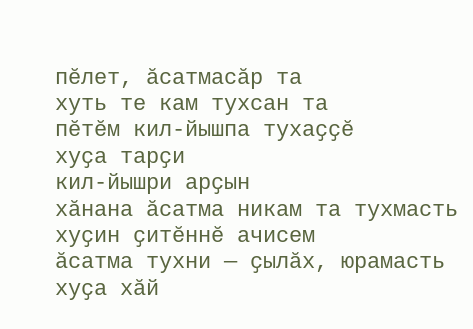пӗлет, ӑсатмасӑр та
хуть те кам тухсан та
пӗтӗм кил-йышпа тухаҫҫӗ
хуҫа тарҫи
кил-йышри арҫын
хӑнана ӑсатма никам та тухмасть
хуҫин ҫитӗннӗ ачисем
ӑсатма тухни — ҫылӑх, юрамасть
хуҫа хӑй